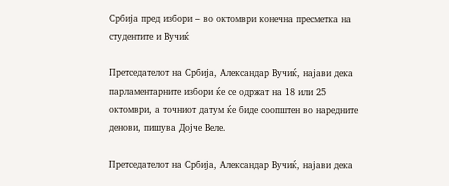Србија пред избори – во октомври конечна пресметка на студентите и Вучиќ

Претседателот на Србија, Александар Вучиќ, најави дека парламентарните избори ќе се одржат на 18 или 25 октомври, а точниот датум ќе биде соопштен во наредните денови, пишува Дојче Веле.

Претседателот на Србија, Александар Вучиќ, најави дека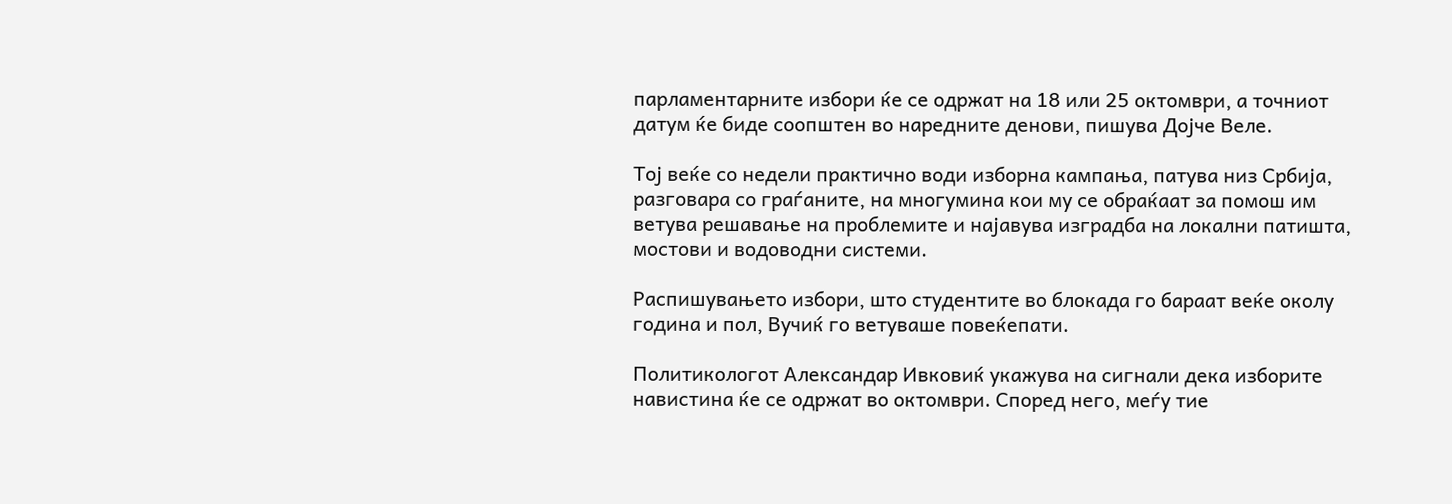парламентарните избори ќе се одржат на 18 или 25 октомври, а точниот датум ќе биде соопштен во наредните денови, пишува Дојче Веле.

Тој веќе со недели практично води изборна кампања, патува низ Србија, разговара со граѓаните, на многумина кои му се обраќаат за помош им ветува решавање на проблемите и најавува изградба на локални патишта, мостови и водоводни системи.

Распишувањето избори, што студентите во блокада го бараат веќе околу година и пол, Вучиќ го ветуваше повеќепати.

Политикологот Александар Ивковиќ укажува на сигнали дека изборите навистина ќе се одржат во октомври. Според него, меѓу тие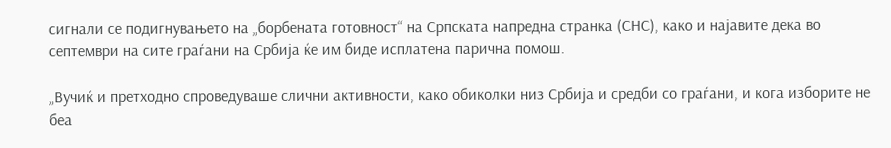сигнали се подигнувањето на „борбената готовност“ на Српската напредна странка (СНС), како и најавите дека во септември на сите граѓани на Србија ќе им биде исплатена парична помош.

„Вучиќ и претходно спроведуваше слични активности, како обиколки низ Србија и средби со граѓани, и кога изборите не беа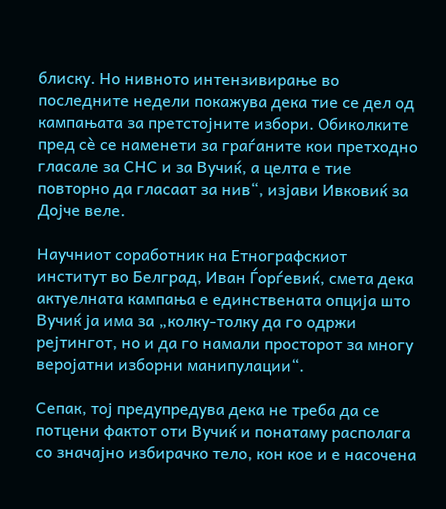блиску. Но нивното интензивирање во последните недели покажува дека тие се дел од кампањата за претстојните избори. Обиколките пред сè се наменети за граѓаните кои претходно гласале за СНС и за Вучиќ, а целта е тие повторно да гласаат за нив“, изјави Ивковиќ за Дојче веле.

Научниот соработник на Етнографскиот институт во Белград, Иван Ѓорѓевиќ, смета дека актуелната кампања е единствената опција што Вучиќ ја има за „колку-толку да го одржи рејтингот, но и да го намали просторот за многу веројатни изборни манипулации“.

Сепак, тој предупредува дека не треба да се потцени фактот оти Вучиќ и понатаму располага со значајно избирачко тело, кон кое и е насочена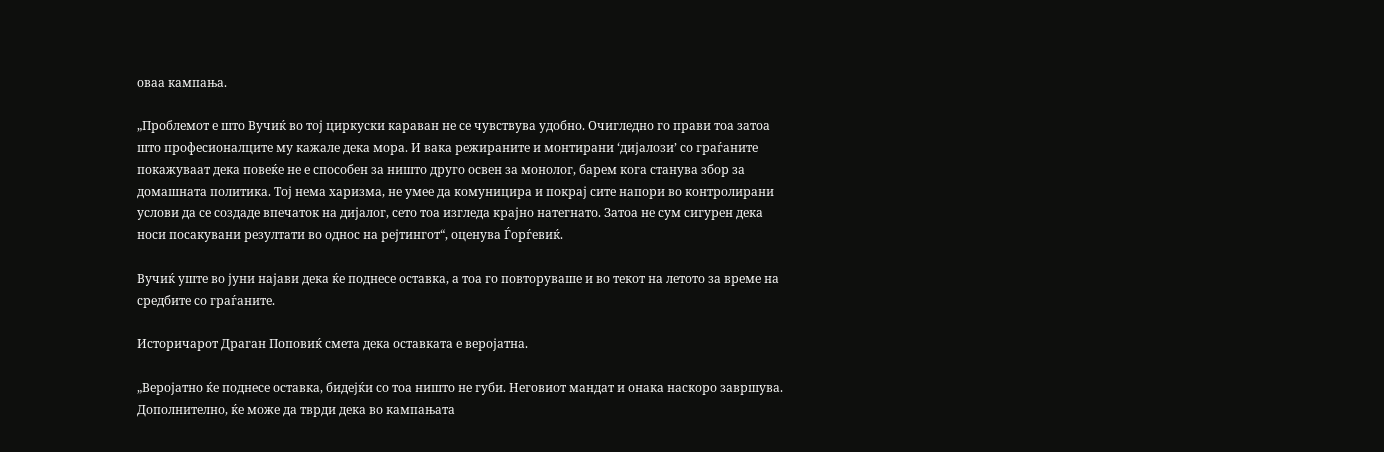оваа кампања.

„Проблемот е што Вучиќ во тој циркуски караван не се чувствува удобно. Очигледно го прави тоа затоа што професионалците му кажале дека мора. И вака режираните и монтирани ‘дијалози’ со граѓаните покажуваат дека повеќе не е способен за ништо друго освен за монолог, барем кога станува збор за домашната политика. Тој нема харизма, не умее да комуницира и покрај сите напори во контролирани услови да се создаде впечаток на дијалог, сето тоа изгледа крајно натегнато. Затоа не сум сигурен дека носи посакувани резултати во однос на рејтингот“, оценува Ѓорѓевиќ.

Вучиќ уште во јуни најави дека ќе поднесе оставка, а тоа го повторуваше и во текот на летото за време на средбите со граѓаните.

Историчарот Драган Поповиќ смета дека оставката е веројатна.

„Веројатно ќе поднесе оставка, бидејќи со тоа ништо не губи. Неговиот мандат и онака наскоро завршува. Дополнително, ќе може да тврди дека во кампањата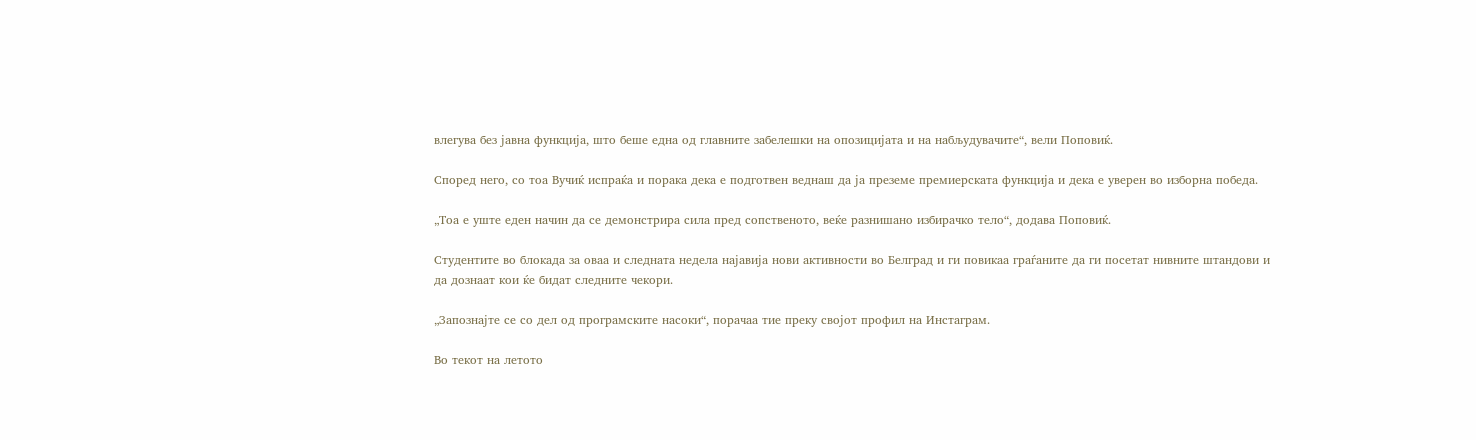влегува без јавна функција, што беше една од главните забелешки на опозицијата и на набљудувачите“, вели Поповиќ.

Според него, со тоа Вучиќ испраќа и порака дека е подготвен веднаш да ја преземе премиерската функција и дека е уверен во изборна победа.

„Тоа е уште еден начин да се демонстрира сила пред сопственото, веќе разнишано избирачко тело“, додава Поповиќ.

Студентите во блокада за оваа и следната недела најавија нови активности во Белград и ги повикаа граѓаните да ги посетат нивните штандови и да дознаат кои ќе бидат следните чекори.

„Запознајте се со дел од програмските насоки“, порачаа тие преку својот профил на Инстаграм.

Во текот на летото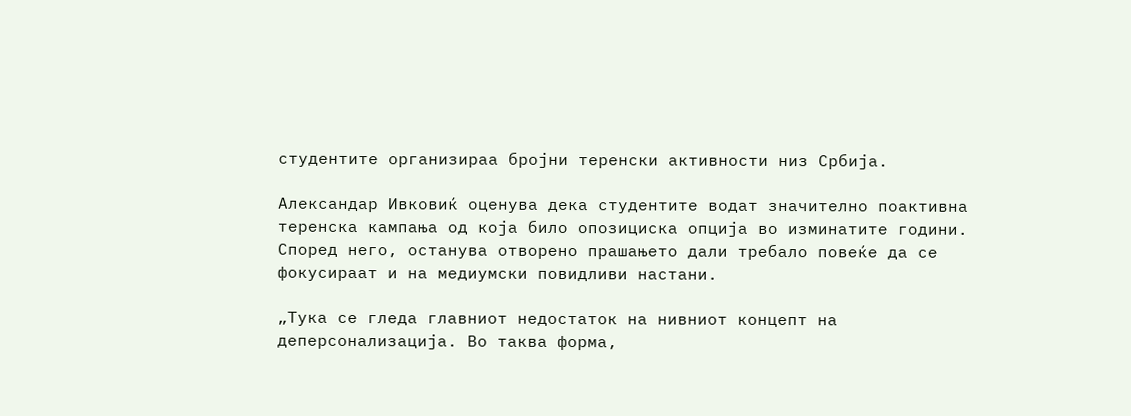студентите организираа бројни теренски активности низ Србија.

Александар Ивковиќ оценува дека студентите водат значително поактивна теренска кампања од која било опозициска опција во изминатите години. Според него, останува отворено прашањето дали требало повеќе да се фокусираат и на медиумски повидливи настани.

„Тука се гледа главниот недостаток на нивниот концепт на деперсонализација. Во таква форма,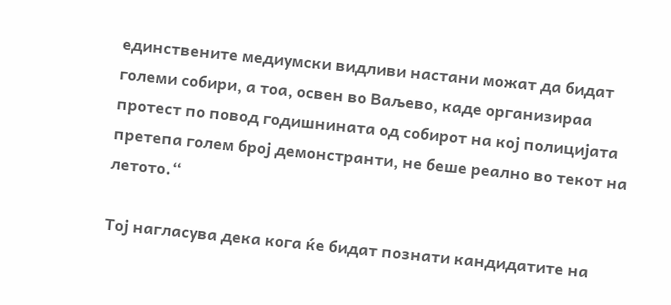единствените медиумски видливи настани можат да бидат големи собири, а тоа, освен во Ваљево, каде организираа протест по повод годишнината од собирот на кој полицијата претепа голем број демонстранти, не беше реално во текот на летото.“

Тој нагласува дека кога ќе бидат познати кандидатите на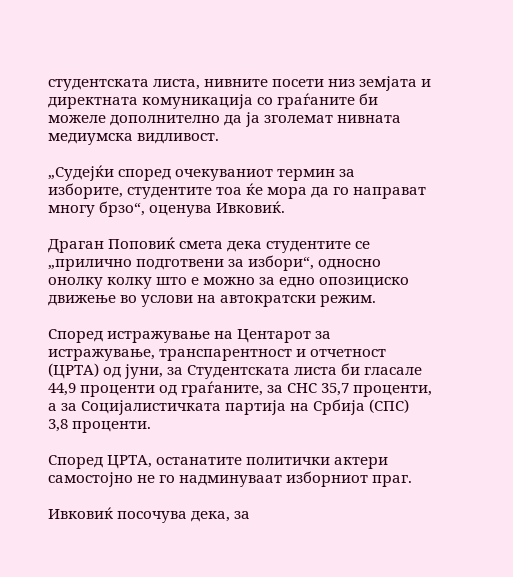студентската листа, нивните посети низ земјата и директната комуникација со граѓаните би можеле дополнително да ја зголемат нивната медиумска видливост.

„Судејќи според очекуваниот термин за изборите, студентите тоа ќе мора да го направат многу брзо“, оценува Ивковиќ.

Драган Поповиќ смета дека студентите се „прилично подготвени за избори“, односно онолку колку што е можно за едно опозициско движење во услови на автократски режим.

Според истражување на Центарот за истражување, транспарентност и отчетност (ЦРТА) од јуни, за Студентската листа би гласале 44,9 проценти од граѓаните, за СНС 35,7 проценти, а за Социјалистичката партија на Србија (СПС) 3,8 проценти.

Според ЦРТА, останатите политички актери самостојно не го надминуваат изборниот праг.

Ивковиќ посочува дека, за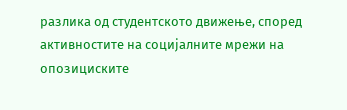разлика од студентското движење, според активностите на социјалните мрежи на опозициските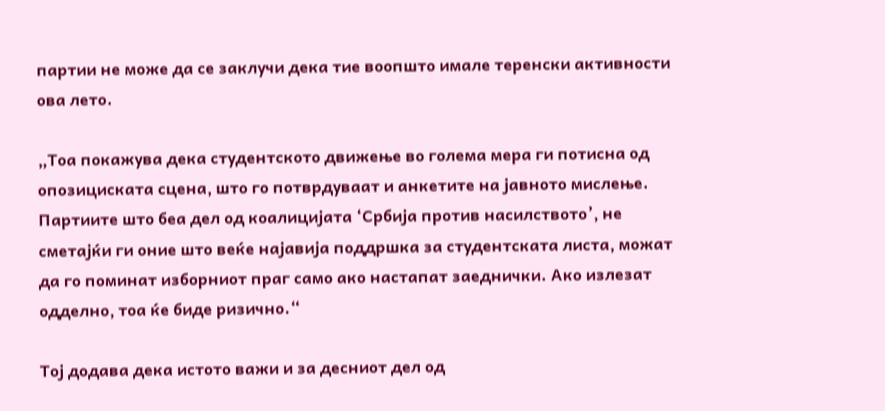партии не може да се заклучи дека тие воопшто имале теренски активности ова лето.

„Тоа покажува дека студентското движење во голема мера ги потисна од опозициската сцена, што го потврдуваат и анкетите на јавното мислење. Партиите што беа дел од коалицијата ‘Србија против насилството’, не сметајќи ги оние што веќе најавија поддршка за студентската листа, можат да го поминат изборниот праг само ако настапат заеднички. Ако излезат одделно, тоа ќе биде ризично.“

Тој додава дека истото важи и за десниот дел од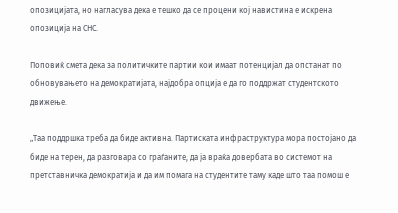опозицијата, но нагласува дека е тешко да се процени кој навистина е искрена опозиција на СНС.

Поповиќ смета дека за политичките партии кои имаат потенцијал да опстанат по обновувањето на демократијата, најдобра опција е да го поддржат студентското движење.

„Таа поддршка треба да биде активна. Партиската инфраструктура мора постојано да биде на терен, да разговара со граѓаните, да ја враќа довербата во системот на претставничка демократија и да им помага на студентите таму каде што таа помош е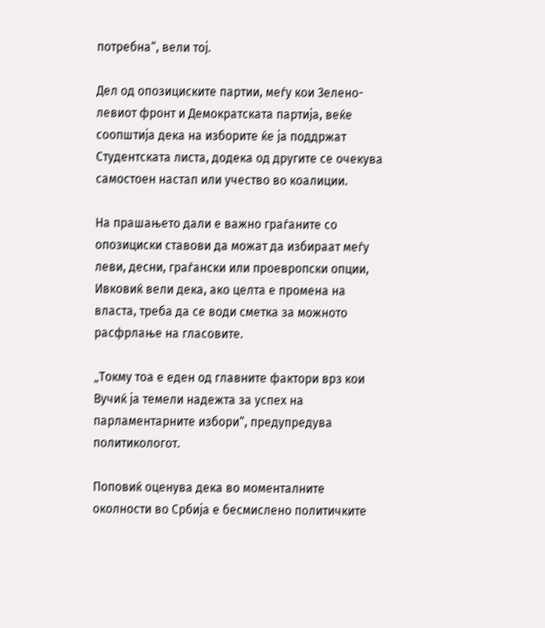потребна“, вели тој.

Дел од опозициските партии, меѓу кои Зелено-левиот фронт и Демократската партија, веќе соопштија дека на изборите ќе ја поддржат Студентската листа, додека од другите се очекува самостоен настап или учество во коалиции.

На прашањето дали е важно граѓаните со опозициски ставови да можат да избираат меѓу леви, десни, граѓански или проевропски опции, Ивковиќ вели дека, ако целта е промена на власта, треба да се води сметка за можното расфрлање на гласовите.

„Токму тоа е еден од главните фактори врз кои Вучиќ ја темели надежта за успех на парламентарните избори“, предупредува политикологот.

Поповиќ оценува дека во моменталните околности во Србија е бесмислено политичките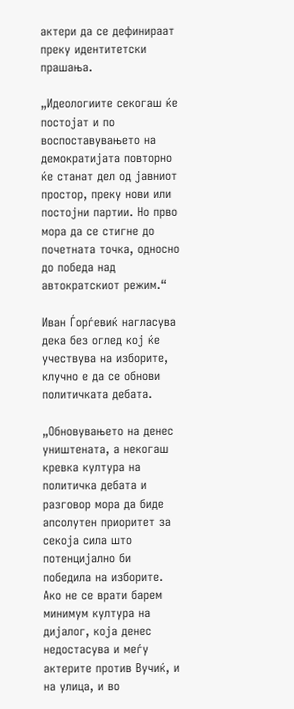актери да се дефинираат преку идентитетски прашања.

„Идеологиите секогаш ќе постојат и по воспоставувањето на демократијата повторно ќе станат дел од јавниот простор, преку нови или постојни партии. Но прво мора да се стигне до почетната точка, односно до победа над автократскиот режим.“

Иван Ѓорѓевиќ нагласува дека без оглед кој ќе учествува на изборите, клучно е да се обнови политичката дебата.

„Обновувањето на денес уништената, а некогаш кревка култура на политичка дебата и разговор мора да биде апсолутен приоритет за секоја сила што потенцијално би победила на изборите. Ако не се врати барем минимум култура на дијалог, која денес недостасува и меѓу актерите против Вучиќ, и на улица, и во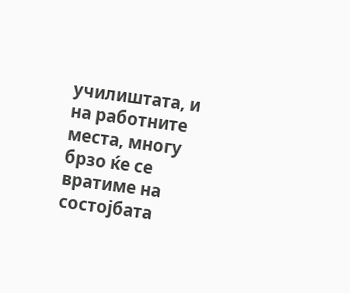училиштата, и на работните места, многу брзо ќе се вратиме на состојбата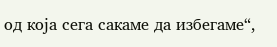од која сега сакаме да избегаме“,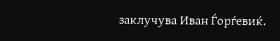заклучува Иван Ѓорѓевиќ.